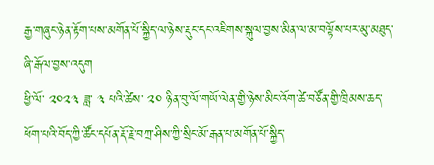རྒྱ་གཞུང་ཉེན་རྟོག་པས་མགོན་པོ་སྐྱིད་ལ་ཉེས་རྡུང་དང་འཇིགས་སྐུལ་བྱས་མིན་ལ་མ་བལྟོས་པར་མུ་མཐུད་ཞི་རྒོལ་བྱས་འདུག
ཕྱི་ལོ་ ༢༠༢༣ ཟླ་ ༣ པའི་ཚེས་ ༢༠ ཉིན་བུ་ལོ་གཡོ་ལེན་གྱི་ཉེས་མིང་འོག་ཚེ་བཙོན་གྱི་ཁྲིམས་ཆད་ཕོག་པའི་བོད་ཀྱི་ཚོང་དཔོན་རྡོ་རྗེ་བཀྲ་ཤིས་ཀྱི་སྲིང་མོ་རྒན་པ་མགོན་པོ་སྐྱིད་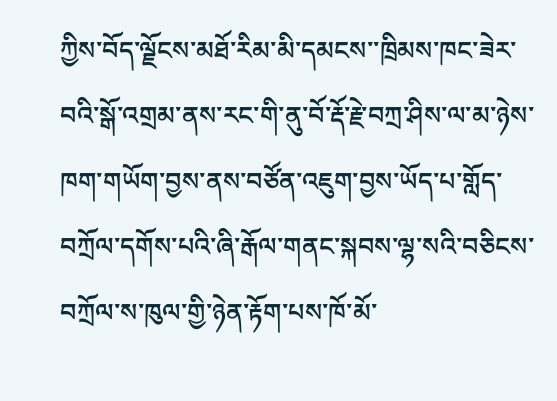ཀྱིས་བོད་ལྗོངས་མཐོ་རིམ་མི་དམངས་་ཁྲིམས་ཁང་ཟེར་བའི་སྒོ་འགྲམ་ནས་རང་གི་ནུ་བོ་རྡོ་རྗེ་བཀྲ་ཤིས་ལ་མ་ཉེས་ཁག་གཡོག་བྱས་ནས་བཙོན་འཇུག་བྱས་ཡོད་པ་གློད་བཀྲོལ་དགོས་པའི་ཞི་རྒོལ་གནང་སྐབས་ལྷ་སའི་བཅིངས་བཀྲོལ་ས་ཁུལ་གྱི་ཉེན་རྟོག་པས་ཁོ་མོ་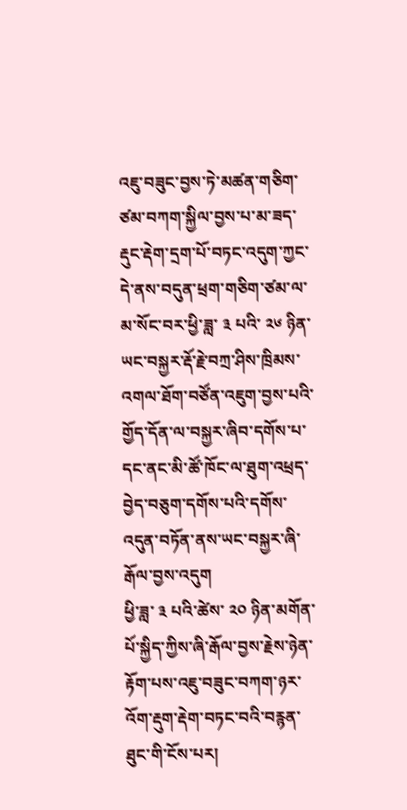འཇུ་བཟུང་བྱས་ཏེ་མཚན་གཅིག་ཙམ་བཀག་སྐྱིལ་བྱས་པ་མ་ཟད་རྡུང་རྡེག་དྲག་པོ་བཏང་འདུག་ཀྱང་དེ་ནས་བདུན་ཕྲག་གཅིག་ཙམ་ལ་མ་སོང་བར་ཕྱི་ཟླ་ ༣ པའི་ ༢༦ ཉིན་ཡང་བསྐྱར་རྡོ་རྗེ་བཀྲ་ཤིས་ཁྲིམས་འགལ་ཐོག་བཙོན་འཇུག་བྱས་པའི་གྱོད་དོན་ལ་བསྐྱར་ཞིབ་དགོས་པ་དང་ནང་མི་ཚོ་ཁོང་ལ་ཐུག་འཕྲད་བྱེད་བཅུག་དགོས་པའི་དགོས་འདུན་བཏོན་ནས་ཡང་བསྐྱར་ཞི་རྒོལ་བྱས་འདུག
ཕྱི་ཟླ་ ༣ པའི་ཚེས་ ༢༠ ཉིན་མགོན་པོ་སྐྱིད་ཀྱིས་ཞི་རྒོལ་བྱས་རྗེས་ཉེན་རྟོག་པས་འཇུ་བཟུང་བཀག་ཉར་འོག་རྡུག་རྡེག་བཏང་བའི་བརྙན་ཐུང་གི་ངོས་པར།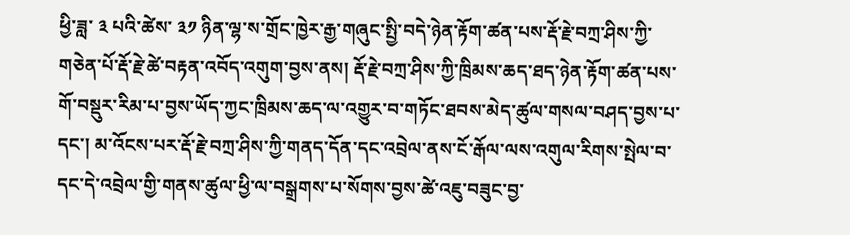ཕྱི་ཟླ་ ༣ པའི་ཚེས་ ༣༡ ཉིན་ལྷ་ས་གྲོང་ཁྱེར་རྒྱ་གཞུང་སྤྱི་བདེ་ཉེན་རྟོག་ཚན་པས་རྡོ་རྗེ་བཀྲ་ཤིས་ཀྱི་གཅེན་པོ་རྡོ་རྗེ་ཚེ་བརྟན་འབོད་འགུག་བྱས་ནས། རྡོ་རྗེ་བཀྲ་ཤིས་ཀྱི་ཁྲིམས་ཆད་ཐད་ཉེན་རྟོག་ཚན་པས་གོ་བསྡུར་རིམ་པ་བྱས་ཡོད་ཀྱང་ཁྲིམས་ཆད་ལ་འགྱུར་བ་གཏོང་ཐབས་མེད་ཚུལ་གསལ་བཤད་བྱས་པ་དང་། མ་འོངས་པར་རྡོ་རྗེ་བཀྲ་ཤིས་ཀྱི་གནད་དོན་དང་འབྲེལ་ནས་ངོ་རྒོལ་ལས་འགུལ་རིགས་སྤེལ་བ་དང་དེ་འབྲེལ་གྱི་གནས་ཚུལ་ཕྱི་ལ་བསྒྲགས་པ་སོགས་བྱས་ཚེ་འཇུ་བཟུང་བྱ་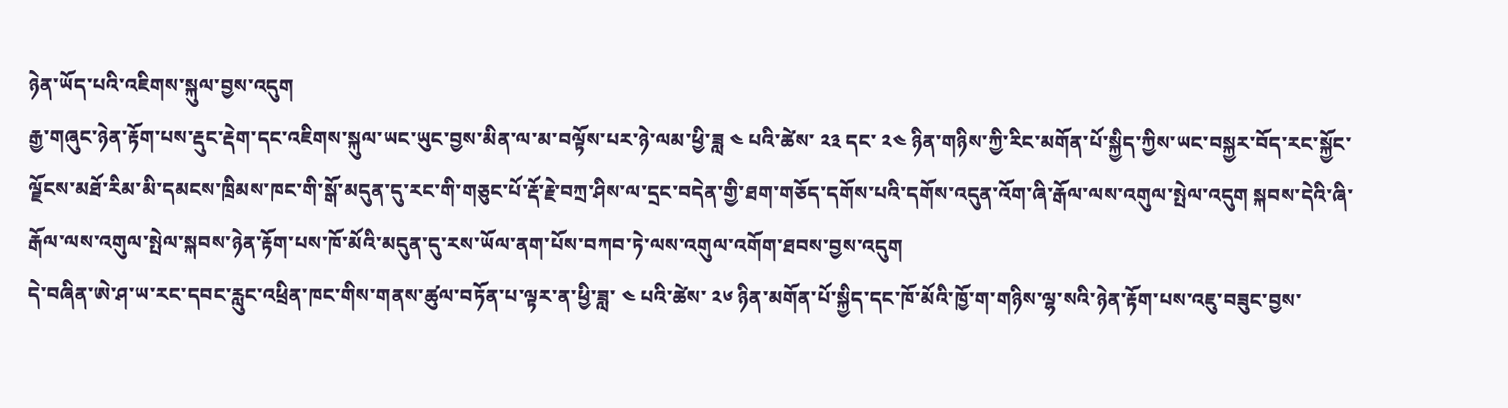ཉེན་ཡོད་པའི་འཇིགས་སྐུལ་བྱས་འདུག
རྒྱ་གཞུང་ཉེན་རྟོག་པས་རྡུང་རྡེག་དང་འཇིགས་སྐུལ་ཡང་ཡུང་བྱས་མིན་ལ་མ་བལྟོས་པར་ཉེ་ལམ་ཕྱི་ཟླ ༤ པའི་ཚེས་ ༢༣ དང་ ༢༤ ཉིན་གཉིས་ཀྱི་རིང་མགོན་པོ་སྐྱིད་ཀྱིས་ཡང་བསྐྱར་བོད་རང་སྐྱོང་ལྗོངས་མཐོ་རིམ་མི་དམངས་ཁྲིམས་ཁང་གི་སྒོ་མདུན་དུ་རང་གི་གཅུང་པོ་རྡོ་རྗེ་བཀྲ་ཤིས་ལ་དྲང་བདེན་གྱི་ཐག་གཅོད་དགོས་པའི་དགོས་འདུན་འོག་ཞི་རྒོལ་ལས་འགུལ་སྤེལ་འདུག སྐབས་དེའི་ཞི་རྒོལ་ལས་འགུལ་སྤེལ་སྐབས་ཉེན་རྟོག་པས་ཁོ་མོའི་མདུན་དུ་རས་ཡོལ་ནག་པོས་བཀབ་ཏེ་ལས་འགུལ་འགོག་ཐབས་བྱས་འདུག
དེ་བཞིན་ཨེ་ཤ་ཡ་རང་དབང་རླུང་འཕྲིན་ཁང་གིས་གནས་ཚུལ་བཏོན་པ་ལྟར་ན་ཕྱི་ཟླ་ ༤ པའི་ཚེས་ ༢༦ ཉིན་མགོན་པོ་སྐྱིད་དང་ཁོ་མོའི་ཁྱོ་ག་གཉིས་ལྷ་སའི་ཉེན་རྟོག་པས་འཇུ་བཟུང་བྱས་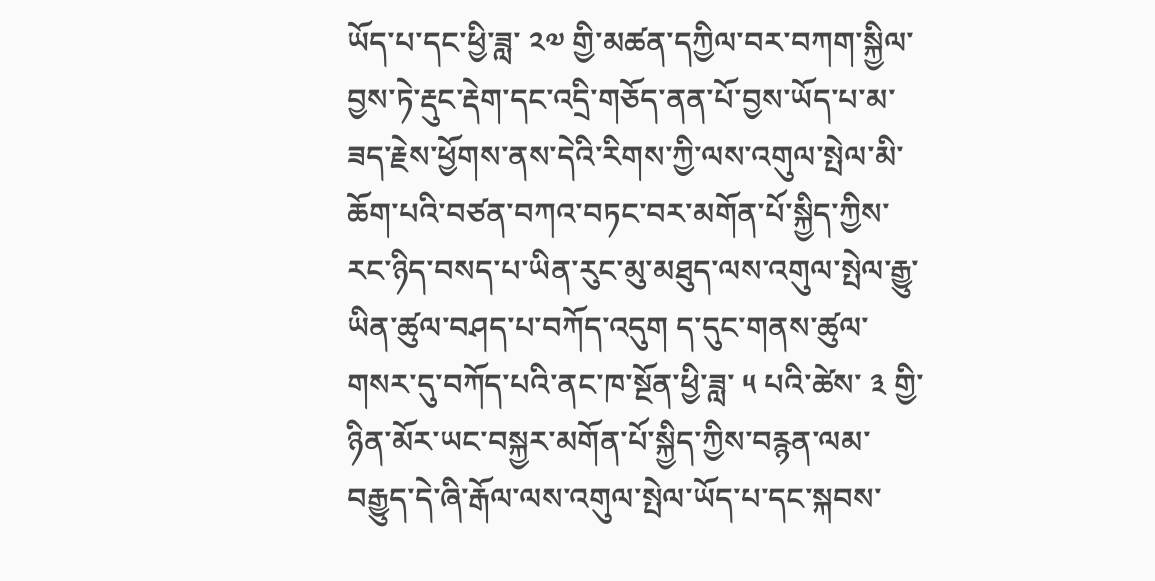ཡོད་པ་དང་ཕྱི་ཟླ་ ༢༧ གྱི་མཚན་དཀྱིལ་བར་བཀག་སྐྱིལ་བྱས་ཏེ་རྡུང་རྡེག་དང་འདྲི་གཅོད་ནན་པོ་བྱས་ཡོད་པ་མ་ཟད་རྗེས་ཕྱོགས་ནས་དེའི་རིགས་ཀྱི་ལས་འགུལ་སྤེལ་མི་ཆོག་པའི་བཙན་བཀའ་བཏང་བར་མགོན་པོ་སྐྱིད་ཀྱིས་རང་ཉིད་བསད་པ་ཡིན་རུང་མུ་མཐུད་ལས་འགུལ་སྤེལ་རྒྱུ་ཡིན་ཚུལ་བཤད་པ་བཀོད་འདུག ད་དུང་གནས་ཚུལ་གསར་དུ་བཀོད་པའི་ནང་ཁ་སྔོན་ཕྱི་ཟླ་ ༥ པའི་ཚེས་ ༣ གྱི་ཉིན་མོར་ཡང་བསྐྱར་མགོན་པོ་སྐྱིད་ཀྱིས་བརྙན་ལམ་བརྒྱུད་དེ་ཞི་རྒོལ་ལས་འགུལ་སྤེལ་ཡོད་པ་དང་སྐབས་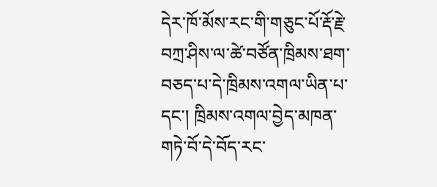དེར་ཁོ་མོས་རང་གི་གཅུང་པོ་རྡོ་རྗེ་བཀྲ་ཤིས་ལ་ཚེ་བཙོན་ཁྲིམས་ཐག་བཅད་པ་དེ་ཁྲིམས་འགལ་ཡིན་པ་དང་། ཁྲིམས་འགལ་བྱེད་མཁན་གཏེ་བོ་དེ་བོད་རང་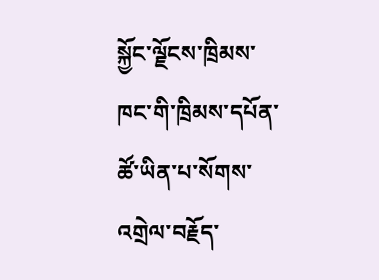སྐྱོང་ལྗོངས་ཁྲིམས་ཁང་གི་ཁྲིམས་དཔོན་ཚོ་ཡིན་པ་སོགས་འགྲེལ་བརྗོད་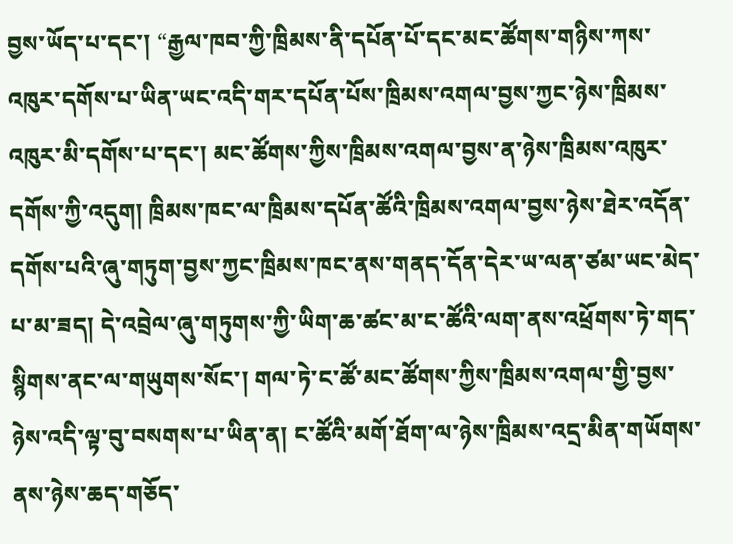བྱས་ཡོད་པ་དང་། “རྒྱལ་ཁབ་ཀྱི་ཁྲིམས་ནི་དཔོན་པོ་དང་མང་ཚོགས་གཉིས་ཀས་འཁུར་དགོས་པ་ཡིན་ཡང་འདི་གར་དཔོན་པོས་ཁྲིམས་འགལ་བྱས་ཀྱང་ཉེས་ཁྲིམས་འཁུར་མི་དགོས་པ་དང་། མང་ཚོགས་ཀྱིས་ཁྲིམས་འགལ་བྱས་ན་ཉེས་ཁྲིམས་འཁུར་དགོས་ཀྱི་འདུག། ཁྲིམས་ཁང་ལ་ཁྲིམས་དཔོན་ཚོའི་ཁྲིམས་འགལ་བྱས་ཉེས་ཐེར་འདོན་དགོས་པའི་ཞུ་གཏུག་བྱས་ཀྱང་ཁྲིམས་ཁང་ནས་གནད་དོན་དེར་ཡ་ལན་ཙམ་ཡང་མེད་པ་མ་ཟད། དེ་འབྲེལ་ཞུ་གཏུགས་ཀྱི་ཡིག་ཆ་ཚང་མ་ང་ཚོའི་ལག་ནས་འཕྲོགས་ཏེ་གད་སྙིགས་ནང་ལ་གཡུགས་སོང་། གལ་ཏེ་ང་ཚོ་མང་ཚོགས་ཀྱིས་ཁྲིམས་འགལ་གྱི་བྱས་ཉེས་འདི་ལྟ་བུ་བསགས་པ་ཡིན་ན། ང་ཚོའི་མགོ་ཐོག་ལ་ཉེས་ཁྲིམས་འདྲ་མིན་གཡོགས་ནས་ཉེས་ཆད་གཅོད་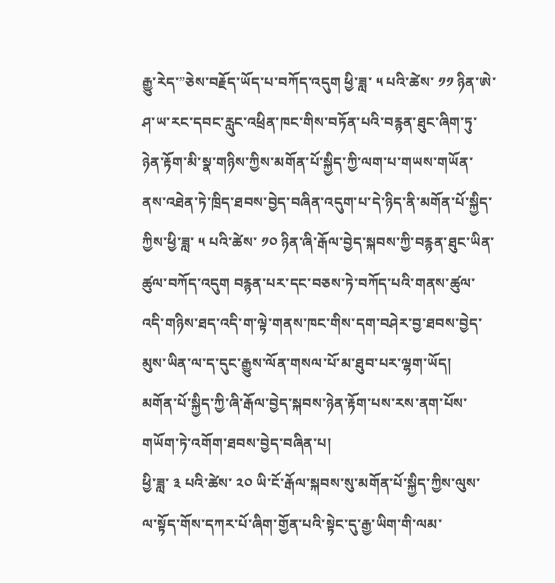རྒྱུ་རེད་”ཅེས་བརྗོད་ཡོད་པ་བཀོད་འདུག ཕྱི་ཟླ་ ༥ པའི་ཚེས་ ༡༡ ཉིན་ཨེ་ཤ་ཡ་རང་དབང་རླུང་འཕྲིན་ཁང་གིས་བཏོན་པའི་བརྙན་ཐུང་ཞིག་ཏུ་ཉེན་རྟོག་མི་སྣ་གཉིས་ཀྱིས་མགོན་པོ་སྐྱིད་ཀྱི་ལག་པ་གཡས་གཡོན་ནས་འཐེན་ཏེ་ཁྲིད་ཐབས་བྱེད་བཞིན་འདུག་པ་དེ་ཉིད་ནི་མགོན་པོ་སྐྱིད་ཀྱིས་ཕྱི་ཟླ་ ༥ པའི་ཚེས་ ༡༠ ཉིན་ཞི་རྒོལ་བྱེད་སྐབས་ཀྱི་བརྙན་ཐུང་ཡིན་ཚུལ་བཀོད་འདུག བརྙན་པར་དང་བཅས་ཏེ་བཀོད་པའི་གནས་ཚུལ་འདི་གཉིས་ཐད་འདི་ག་ལྟེ་གནས་ཁང་གིས་དག་བཤེར་བྱ་ཐབས་བྱེད་མུས་ཡིན་ལ་ད་དུང་རྒྱུས་ལོན་གསལ་པོ་མ་ཐུབ་པར་ལྷག་ཡོད།
མགོན་པོ་སྐྱིད་ཀྱི་ཞི་རྒོལ་བྱེད་སྐབས་ཉེན་རྟོག་པས་རས་ནག་པོས་གཡོག་ཏེ་འགོག་ཐབས་བྱེད་བཞིན་པ།
ཕྱི་ཟླ་ ༣ པའི་ཚེས་ ༢༠ ཡི་ངོ་རྒོལ་སྐབས་སུ་མགོན་པོ་སྐྱིད་ཀྱིས་ལུས་ལ་སྟོད་གོས་དཀར་པོ་ཞིག་གྱོན་པའི་སྟེང་དུ་རྒྱ་ཡིག་གི་ལམ་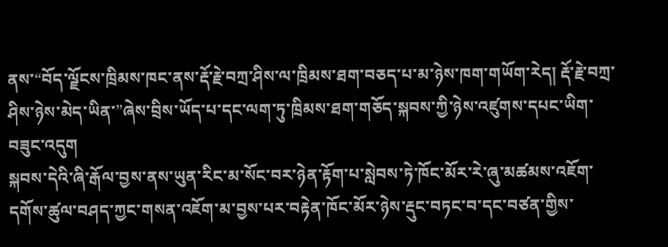ནས་“བོད་ལྗོངས་ཁྲིམས་ཁང་ནས་རྡོ་རྗེ་བཀྲ་ཤིས་ལ་ཁྲིམས་ཐག་བཅད་པ་མ་ཉེས་ཁག་གཡོག་རེད། རྡོ་རྗེ་བཀྲ་ཤིས་ཉེས་མེད་ཡིན་”ཞེས་བྲིས་ཡོད་པ་དང་ལག་ཏུ་ཁྲིམས་ཐག་གཅོད་སྐབས་ཀྱི་ཉེས་འཛུགས་དཔང་ཡིག་བཟུང་འདུག
སྐབས་དེའི་ཞི་རྒོལ་བྱས་ནས་ཡུན་རིང་མ་སོང་བར་ཉེན་རྟོག་པ་སླེབས་ཏེ་ཁོང་མོར་རེ་ཞུ་མཚམས་འཇོག་དགོས་ཚུལ་བཤད་ཀྱང་གསན་འཇོག་མ་བྱས་པར་བརྟེན་ཁོང་མོར་ཉེས་རྡུང་བཏང་བ་དང་བཙན་གྱིས་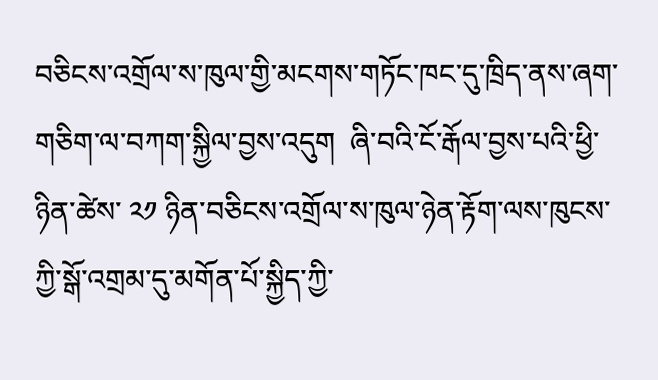བཅིངས་འགྲོལ་ས་ཁུལ་གྱི་མངགས་གཏོང་ཁང་དུ་ཁྲིད་ནས་ཞག་གཅིག་ལ་བཀག་སྐྱིལ་བྱས་འདུག  ཞི་བའི་ངོ་རྒོལ་བྱས་པའི་ཕྱི་ཉིན་ཚེས་ ༢༡ ཉིན་བཅིངས་འགྲོལ་ས་ཁུལ་ཉེན་རྟོག་ལས་ཁུངས་ཀྱི་སྒོ་འགྲམ་དུ་མགོན་པོ་སྐྱིད་ཀྱི་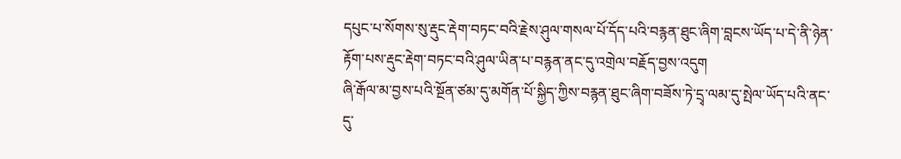དཔུང་པ་སོགས་སུ་རྡུང་རྡེག་བཏང་བའི་རྗེས་ཤུལ་གསལ་པོ་དོད་པའི་བརྙན་ཐུང་ཞིག་བླངས་ཡོད་པ་དེ་ནི་ཉེན་རྟོག་པས་རྡུང་རྡེག་བཏང་བའི་ཤུལ་ཡིན་པ་བརྙན་ནང་དུ་འགྲེལ་བརྗོད་བྱས་འདུག
ཞི་རྒོལ་མ་བྱས་པའི་སྔོན་ཙམ་དུ་མགོན་པོ་སྐྱིད་ཀྱིས་བརྙན་ཐུང་ཞིག་བཟོས་ཏེ་དྲྭ་ལམ་དུ་སྤེལ་ཡོད་པའི་ནང་དུ་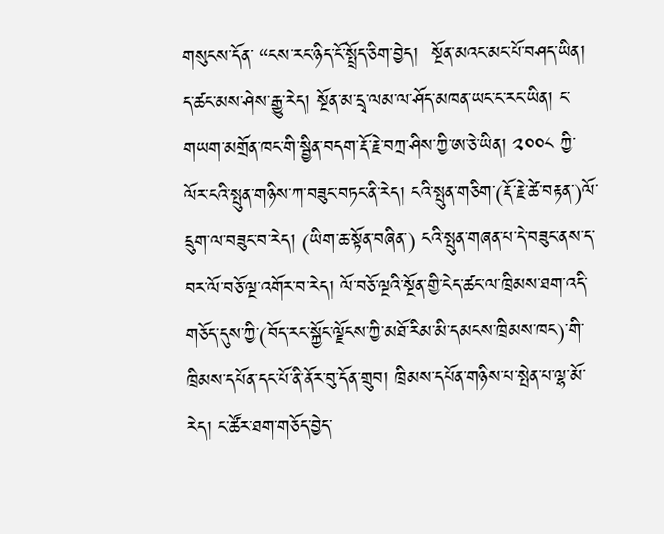གསུངས་དོན་ “ངས་རང་ཉིད་ངོ་སྤྲོད་ཅིག་བྱེད།  སྔོན་མའང་མང་པོ་བཤད་ཡིན།  ད་ཚང་མས་ཤེས་རྒྱུ་རེད། སྔོན་མ་དྲྭ་ལམ་ལ་ཤོད་མཁན་ཡང་ང་རང་ཡིན། ང་གཡག་མགྲོན་ཁང་གི་སྦྱིན་བདག་རྡོ་རྗེ་བཀྲ་ཤིས་ཀྱི་ཨ་ཅེ་ཡིན། ༢༠༠༨ ཀྱི་ལོར་ངའི་སྤུན་གཉིས་ཀ་བཟུང་བཏང་ནི་རེད། ངའི་སྤུན་གཅིག་(རྡོ་རྗེ་ཚེ་བརྟན་)ལོ་དྲུག་ལ་བཟུང་བ་རེད། (ཡིག་ཆ་སྟོན་བཞིན་) ངའི་སྤུན་གཞན་པ་དེ་བཟུང་ནས་ད་བར་ལོ་བཅོ་ལྔ་འགོར་བ་རེད། ལོ་བཅོ་ལྔའི་སྔོན་གྱི་ངེད་ཚང་ལ་ཁྲིམས་ཐག་འདི་གཅོད་དུས་ཀྱི་(བོད་རང་སྐྱོང་ལྗོངས་ཀྱི་མཐོ་རིམ་མི་དམངས་ཁྲིམས་ཁང)་གི་ཁྲིམས་དཔོན་དང་པོ་ནི་ནོར་བུ་དོན་གྲུབ། ཁྲིམས་དཔོན་གཉིས་པ་སྤེན་པ་ལྷ་མོ་རེད། ང་ཚོར་ཐག་གཅོད་བྱེད་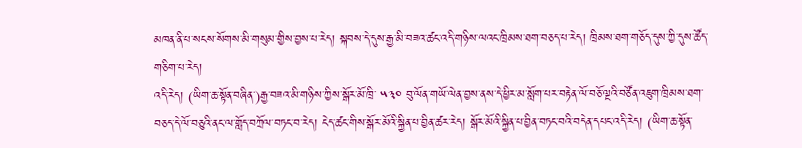མཁན་ནི་པ་སངས་སོགས་མི་གསུམ་གྱིས་བྱས་པ་རེད། སྐབས་དེ་དུས་རྒྱ་མི་བཟའ་ཚང་འདི་གཉིས་ལའང་ཁྲིམས་ཐག་བཅད་པ་རེད། ཁྲིམས་ཐག་གཅོད་དུས་ཀྱི་དུས་ཚོད་གཅིག་པ་རེད།
འདི་རེད། (ཡིག་ཆ་སྟོན་བཞིན་)རྒྱ་བཟའ་མི་གཉིས་ཀྱིས་སྒོར་མོ་ཁྲི་ ༥༣༠ བུ་ལོན་གཡོ་ལེན་བྱས་ནས་དེ་ཕྱིར་མ་སློག་པར་བརྟེན་ལོ་བཅོ་ལྔའི་བཙོན་འཇུག་ཁྲིམས་ཐག་བཅད་དེ་ལོ་བཅུའི་ནང་ལ་གློད་བཀྲོལ་བཏང་བ་རེད། ངེད་ཚང་གིས་སྒོར་མོའི་སྐྱིན་པ་བྱིན་ཚར་རེད། སྒོར་མོའི་སྐྱིན་པ་བྱིན་བཏང་བའི་བདེན་དཔང་འདི་རེད། (ཡིག་ཆ་སྟོན་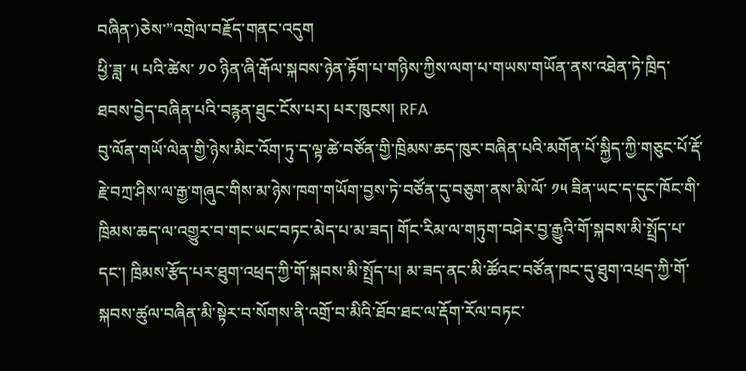བཞིན་)ཅེས་”འགྲེལ་བརྗོད་གནང་འདུག
ཕྱི་ཟླ་ ༥ པའི་ཚེས་ ༡༠ ཉིན་ཞི་རྒོལ་སྐབས་ཉེན་རྟོག་པ་གཉིས་ཀྱིས་ལག་པ་གཡས་གཡོན་ནས་འཐེན་ཏེ་ཁྲིད་ཐབས་བྱེད་བཞིན་པའི་བརྙན་ཐུང་ངོས་པར། པར་ཁུངས། RFA
བུ་ལོན་གཡོ་ལེན་གྱི་ཉེས་མིང་འོག་ཏུ་ད་ལྟ་ཚེ་བཙོན་གྱི་ཁྲིམས་ཆད་ཁུར་བཞིན་པའི་མགོན་པོ་སྐྱིད་ཀྱི་གཅུང་པོ་རྡོ་རྗེ་བཀྲ་ཤིས་ལ་རྒྱ་གཞུང་གིས་མ་ཉེས་ཁག་གཡོག་བྱས་ཏེ་བཙོན་དུ་བཅུག་ནས་མི་ལོ་ ༡༥ ཟིན་ཡང་ད་དུང་ཁོང་གི་ཁྲིམས་ཆད་ལ་འགྱུར་བ་གང་ཡང་བཏང་མེད་པ་མ་ཟད། གོང་རིམ་ལ་གཏུག་བཤེར་བྱ་རྒྱུའི་གོ་སྐབས་མི་སྤྲོད་པ་དང་། ཁྲིམས་རྩོད་པར་ཐུག་འཕྲད་ཀྱི་གོ་སྐབས་མི་སྤྲོད་པ། མ་ཟད་ནང་མི་ཚོའང་བཙོན་ཁང་དུ་ཐུག་འཕྲད་ཀྱི་གོ་སྐབས་ཚུལ་བཞིན་མི་སྟེར་བ་སོགས་ནི་འགྲོ་བ་མིའི་ཐོབ་ཐང་ལ་རྡོག་རོལ་བཏང་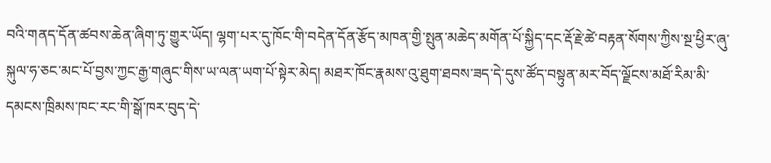བའི་གནད་དོན་ཚབས་ཆེན་ཞིག་ཏུ་གྱུར་ཡོད། ལྷག་པར་དུ་ཁོང་གི་བདེན་དོན་རྩོད་མཁན་གྱི་སྤུན་མཆེད་མགོན་པོ་སྐྱིད་དང་རྡོ་རྗེ་ཚེ་བརྟན་སོགས་ཀྱིས་སྔ་ཕྱིར་ཞུ་སྐུལ་ཧ་ཅང་མང་པོ་བྱས་ཀྱང་རྒྱ་གཞུང་གིས་ཡ་ལན་ཡག་པོ་སྟེར་མེད། མཐར་ཁོང་རྣམས་འུ་ཐུག་ཐབས་ཟད་དེ་དུས་ཚོད་བསྟུན་མར་བོད་ལྗོངས་མཐོ་རིམ་མི་དམངས་ཁྲིམས་ཁང་རང་གི་སྒོ་ཁར་བུད་དེ་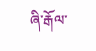ཞི་རྒོལ་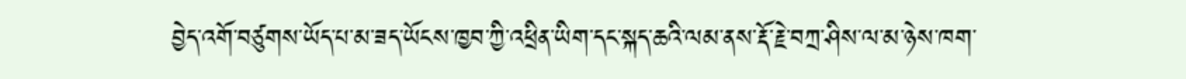བྱེད་འགོ་བཙུགས་ཡོད་པ་མ་ཟད་ཡོངས་ཁྱབ་ཀྱི་འཕྲིན་ཡིག་དང་སྐད་ཆའི་ལམ་ནས་རྡོ་རྗེ་བཀྲ་ཤིས་ལ་མ་ཉེས་ཁག་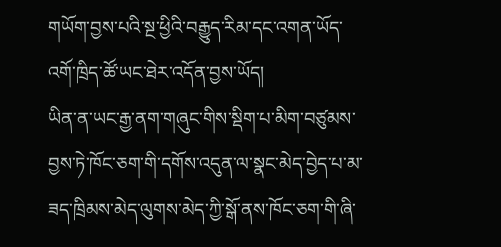གཡོག་བྱས་པའི་སྔ་ཕྱིའི་བརྒྱུད་རིམ་དང་འགན་ཡོད་འགོ་ཁྲིད་ཚོ་ཡང་ཐེར་འདོན་བྱས་ཡོད།
ཡིན་ན་ཡང་རྒྱ་ནག་གཞུང་གིས་སྡིག་པ་མིག་བཙུམས་བྱས་ཏེ་ཁོང་ཅག་གི་དགོས་འདུན་ལ་སྣང་མེད་བྱེད་པ་མ་ཟད་ཁྲིམས་མེད་ལུགས་མེད་ཀྱི་སྒོ་ནས་ཁོང་ཅག་གི་ཞི་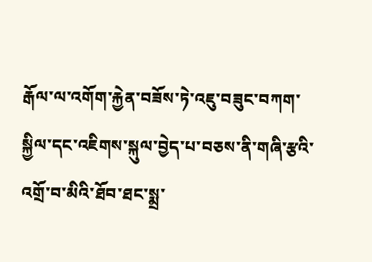རྒོལ་ལ་འགོག་རྐྱེན་བཟོས་ཏེ་འཇུ་བཟུང་བཀག་སྐྱིལ་དང་འཇིགས་སྐུལ་བྱེད་པ་བཅས་ནི་གཞི་རྩའི་འགྲོ་བ་མིའི་ཐོབ་ཐང་སྨྲ་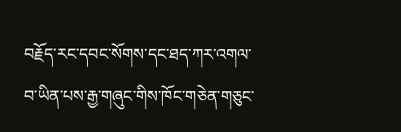བརྗོད་རང་དབང་སོགས་དང་ཐད་ཀར་འགལ་བ་ཡིན་པས་རྒྱ་གཞུང་གིས་ཁོང་གཅེན་གཅུང་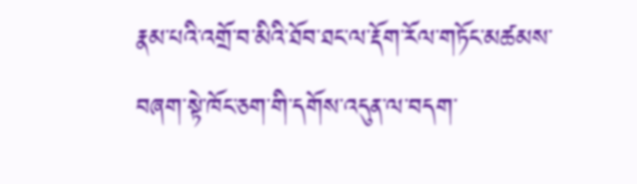རྣམ་པའི་འགྲོ་བ་མིའི་ཐོབ་ཐང་ལ་རྡོག་རོལ་གཏོང་མཚམས་བཞག་སྟེ་ཁོང་ཅག་གི་དགོས་འདུན་ལ་བདག་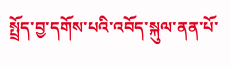སྤྲོད་བྱ་དགོས་པའི་འབོད་སྐུལ་ནན་པོ་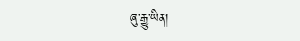ཞུ་རྒྱུ་ཡིན།